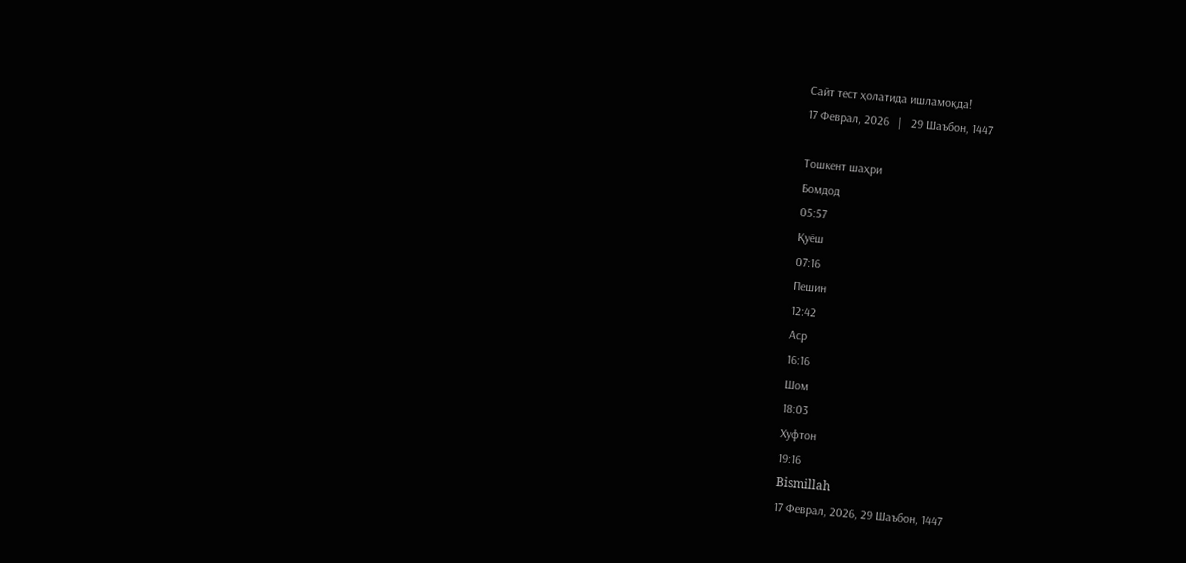Сайт тест ҳолатида ишламоқда!
17 Феврал, 2026   |   29 Шаъбон, 1447

Тошкент шаҳри
Бомдод
05:57
Қуёш
07:16
Пешин
12:42
Аср
16:16
Шом
18:03
Хуфтон
19:16
Bismillah
17 Феврал, 2026, 29 Шаъбон, 1447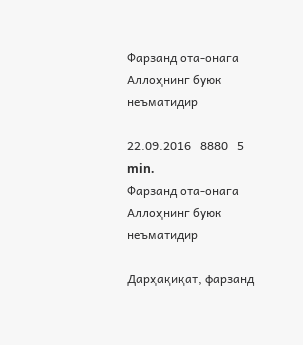Фарзанд ота-онага Аллоҳнинг буюк неъматидир

22.09.2016   8880   5 min.
Фарзанд ота-онага Аллоҳнинг буюк неъматидир

Дарҳақиқат, фарзанд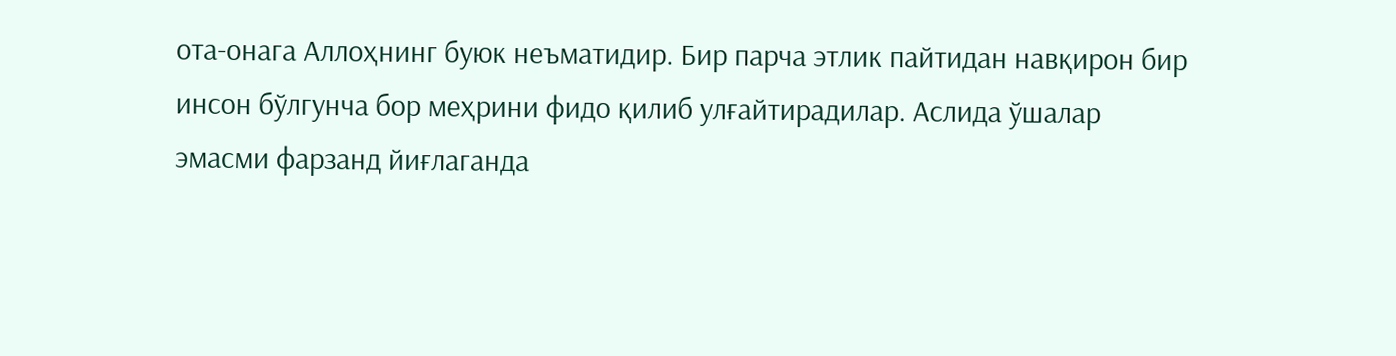ота-онага Аллоҳнинг буюк неъматидир. Бир парча этлик пайтидан навқирон бир инсон бўлгунча бор меҳрини фидо қилиб улғайтирадилар. Аслида ўшалар эмасми фарзанд йиғлаганда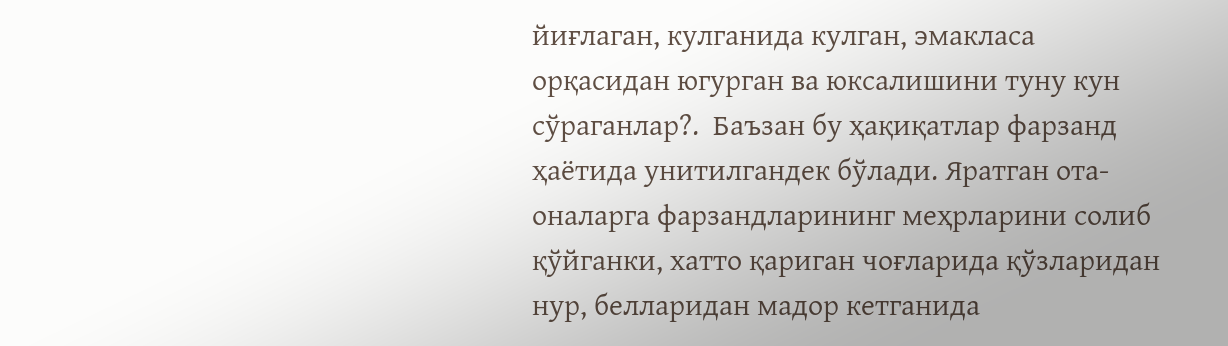йиғлаган, кулганида кулган, эмакласа орқасидан югурган ва юксалишини туну кун сўраганлар?.  Баъзан бу ҳақиқатлар фарзанд ҳаётида унитилгандек бўлади. Яратган ота-оналарга фарзандларининг меҳрларини солиб қўйганки, хатто қариган чоғларида қўзларидан нур, белларидан мадор кетганида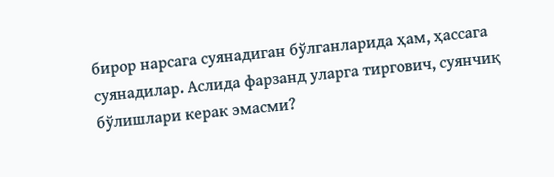бирор нарсага суянадиган бўлганларида ҳам, ҳассага суянадилар. Аслида фарзанд уларга тиргович, суянчиқ бўлишлари керак эмасми?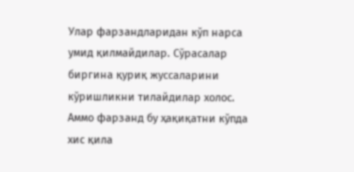Улар фарзандларидан кўп нарса умид қилмайдилар. Сўрасалар биргина қуриқ жуссаларини кўришликни тилайдилар холос. Аммо фарзанд бу ҳақиқатни кўпда хис қила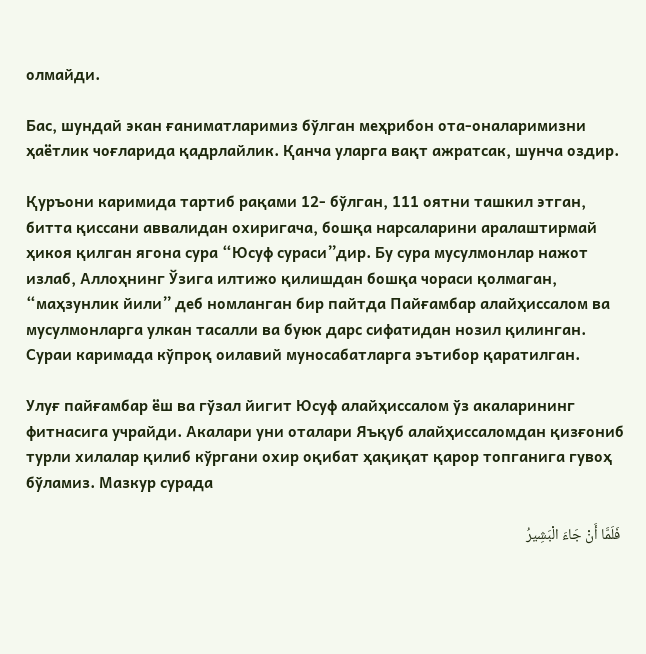олмайди.

Бас, шундай экан ғаниматларимиз бўлган меҳрибон ота-оналаримизни ҳаётлик чоғларида қадрлайлик. Қанча уларга вақт ажратсак, шунча оздир.

Қуръони каримида тартиб рақами 12- бўлган, 111 оятни ташкил этган, битта қиссани аввалидан охиригача, бошқа нарсаларини аралаштирмай ҳикоя қилган ягона сура “Юсуф сураси”дир. Бу сура мусулмонлар нажот излаб, Аллоҳнинг Ўзига илтижо қилишдан бошқа чораси қолмаган, “маҳзунлик йили” деб номланган бир пайтда Пайғамбар алайҳиссалом ва мусулмонларга улкан тасалли ва буюк дарс сифатидан нозил қилинган. Сураи каримада кўпроқ оилавий муносабатларга эътибор қаратилган.

Улуғ пайғамбар ёш ва гўзал йигит Юсуф алайҳиссалом ўз акаларининг фитнасига учрайди. Акалари уни оталари Яъқуб алайҳиссаломдан қизғониб турли хилалар қилиб кўргани охир оқибат ҳақиқат қарор топганига гувоҳ бўламиз. Мазкур сурада

 فَلَمَّا أَنْ جَاءَ الْبَشِيرُ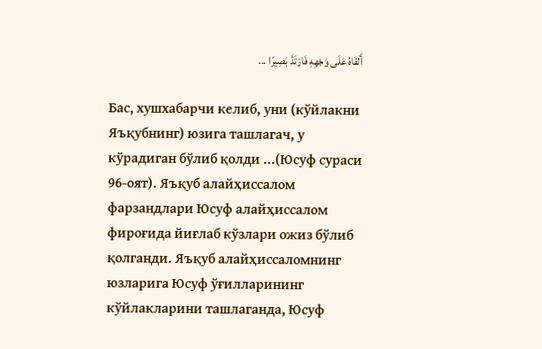أَلْقَاهُ عَلَى وَجْهِهِ فَارْتَدَّ بَصِيرًا ...

Бас, хушхабарчи келиб, уни (кўйлакни Яъқубнинг) юзига ташлагач, у кўрадиган бўлиб қолди ...(Юсуф сураси 96-оят). Яъқуб алайҳиссалом фарзандлари Юсуф алайҳиссалом фироғида йиғлаб кўзлари ожиз бўлиб қолганди. Яъқуб алайҳиссаломнинг юзларига Юсуф ўғилларининг кўйлакларини ташлаганда, Юсуф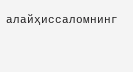алайҳиссаломнинг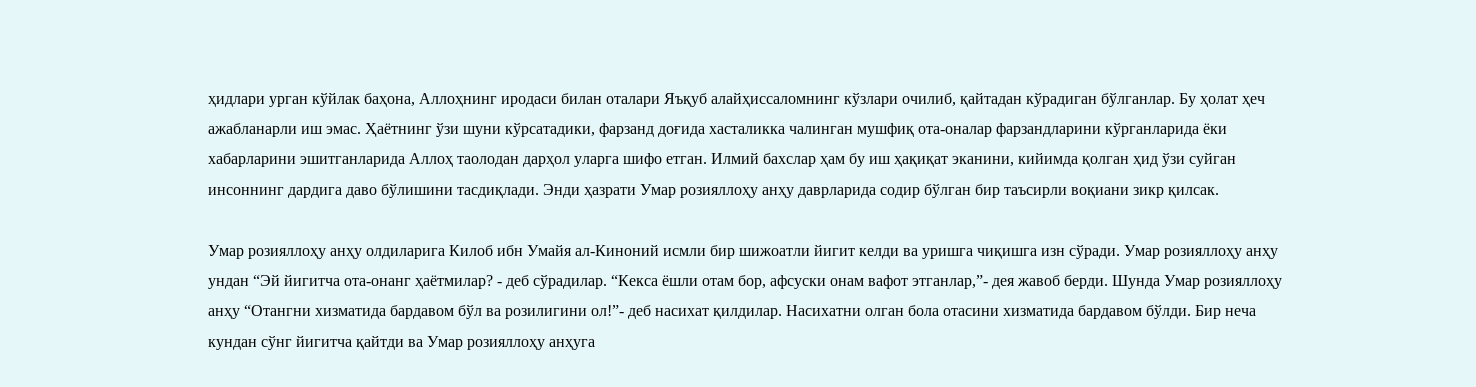ҳидлари урган кўйлак баҳона, Аллоҳнинг иродаси билан оталари Яъқуб алайҳиссаломнинг кўзлари очилиб, қайтадан кўрадиган бўлганлар. Бу ҳолат ҳеч ажабланарли иш эмас. Ҳаётнинг ўзи шуни кўрсатадики, фарзанд доғида хасталикка чалинган мушфиқ ота-оналар фарзандларини кўрганларида ёки хабарларини эшитганларида Аллоҳ таолодан дарҳол уларга шифо етган. Илмий бахслар ҳам бу иш ҳақиқат эканини, кийимда қолган ҳид ўзи суйган инсоннинг дардига даво бўлишини тасдиқлади. Энди ҳазрати Умар розияллоҳу анҳу даврларида содир бўлган бир таъсирли воқиани зикр қилсак.

Умар розияллоҳу анҳу олдиларига Килоб ибн Умайя ал-Киноний исмли бир шижоатли йигит келди ва уришга чиқишга изн сўради. Умар розияллоҳу анҳу ундан “Эй йигитча ота-онанг ҳаётмилар? - деб сўрадилар. “Кекса ёшли отам бор, афсуски онам вафот этганлар,”- дея жавоб берди. Шунда Умар розияллоҳу анҳу “Отангни хизматида бардавом бўл ва розилигини ол!”- деб насихат қилдилар. Насихатни олган бола отасини хизматида бардавом бўлди. Бир неча кундан сўнг йигитча қайтди ва Умар розияллоҳу анҳуга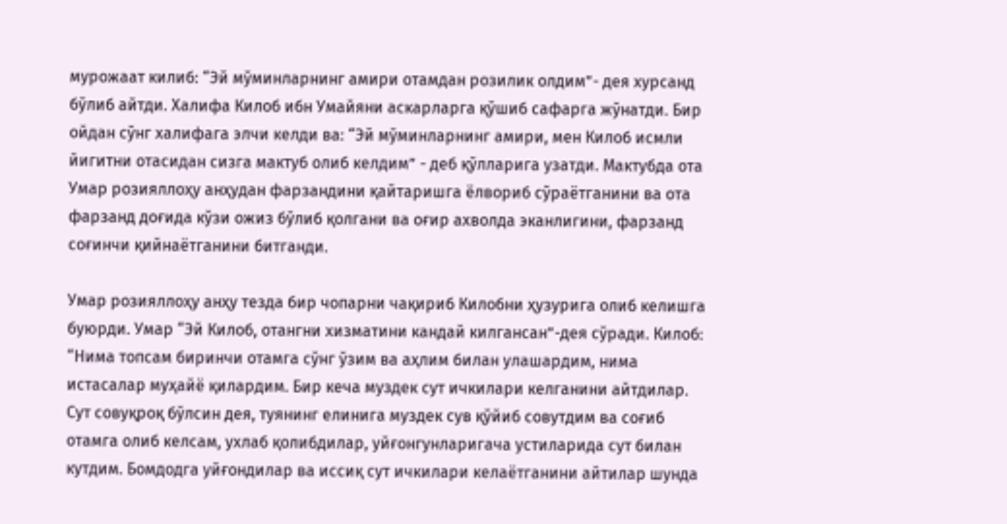мурожаат килиб: “Эй мўминларнинг амири отамдан розилик олдим”- дея хурсанд бўлиб айтди. Халифа Килоб ибн Умайяни аскарларга қўшиб сафарга жўнатди. Бир ойдан сўнг халифага элчи келди ва: “Эй мўминларнинг амири, мен Килоб исмли йигитни отасидан сизга мактуб олиб келдим” - деб қўлларига узатди. Мактубда ота Умар розияллоҳу анҳудан фарзандини қайтаришга ёлвориб сўраётганини ва ота фарзанд доғида кўзи ожиз бўлиб қолгани ва оғир ахволда эканлигини, фарзанд соғинчи қийнаётганини битганди.

Умар розияллоҳу анҳу тезда бир чопарни чақириб Килобни ҳузурига олиб келишга буюрди. Умар “Эй Килоб, отангни хизматини кандай килгансан”-дея сўради. Килоб: “Нима топсам биринчи отамга сўнг ўзим ва аҳлим билан улашардим, нима истасалар муҳайё қилардим. Бир кеча муздек сут ичкилари келганини айтдилар. Сут совуқроқ бўлсин дея, туянинг елинига муздек сув қўйиб совутдим ва соғиб отамга олиб келсам, ухлаб қолибдилар, уйғонгунларигача устиларида сут билан кутдим. Бомдодга уйғондилар ва иссиқ сут ичкилари келаётганини айтилар шунда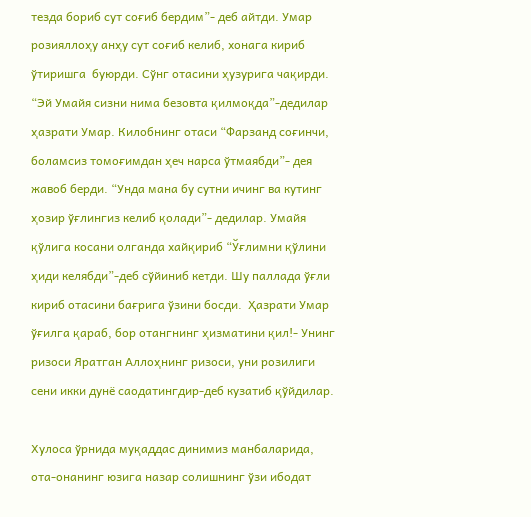тезда бориб сут соғиб бердим”- деб айтди. Умар розияллоҳу анҳу сут соғиб келиб, хонага кириб ўтиришга  буюрди. Сўнг отасини ҳузурига чақирди. “Эй Умайя сизни нима безовта қилмоқда”-дедилар ҳазрати Умар. Килобнинг отаси “Фарзанд соғинчи, боламсиз томоғимдан ҳеч нарса ўтмаябди”- дея жавоб берди. “Унда мана бу сутни ичинг ва кутинг ҳозир ўғлингиз келиб қолади”- дедилар. Умайя қўлига косани олганда хайқириб “Ўғлимни қўлини ҳиди келябди”-деб сўйиниб кетди. Шу паллада ўғли кириб отасини бағрига ўзини босди.  Ҳазрати Умар ўғилга қараб, бор отангнинг ҳизматини қил!- Унинг ризоси Яратган Аллоҳнинг ризоси, уни розилиги сени икки дунё саодатингдир-деб кузатиб қўйдилар.

Хулоса ўрнида муқаддас динимиз манбаларида, ота-онанинг юзига назар солишнинг ўзи ибодат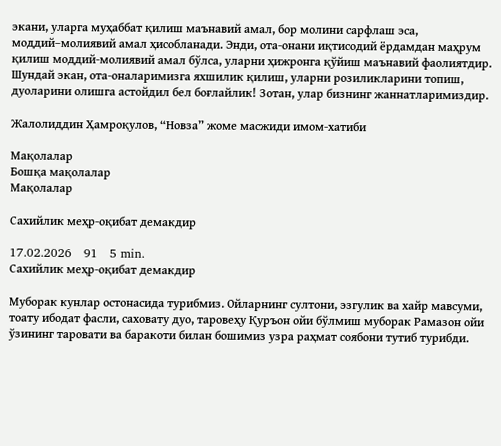экани, уларга муҳаббат қилиш маънавий амал, бор молини сарфлаш эса, моддий–молиявий амал ҳисобланади. Энди, ота-онани иқтисодий ёрдамдан маҳрум қилиш моддий-молиявий амал бўлса, уларни ҳижронга қўйиш маънавий фаолиятдир. Шундай экан, ота-оналаримизга яхшилик қилиш, уларни розиликларини топиш, дуоларини олишга астойдил бел боғлайлик! Зотан, улар бизнинг жаннатларимиздир.

Жалолиддин Ҳамроқулов, “Новза” жоме масжиди имом-хатиби

Мақолалар
Бошқа мақолалар
Мақолалар

Сахийлик меҳр-оқибат демакдир

17.02.2026   91   5 min.
Сахийлик меҳр-оқибат демакдир

Муборак кунлар остонасида турибмиз. Ойларнинг султони, эзгулик ва хайр мавсуми, тоату ибодат фасли, саховату дуо, таровеҳу Қуръон ойи бўлмиш муборак Рамазон ойи ўзининг таровати ва баракоти билан бошимиз узра раҳмат соябони тутиб турибди.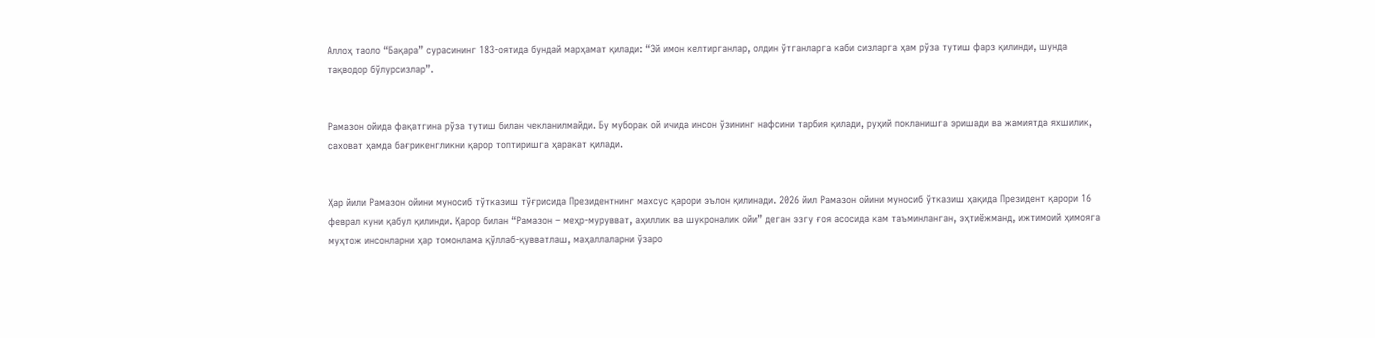Аллоҳ таоло “Бақара” сурасининг 183-оятида бундай марҳамат қилади: “Эй имон келтирганлар, олдин ўтганларга каби сизларга ҳам рўза тутиш фарз қилинди, шунда тақводор бўлурсизлар”.


Рамазон ойида фақатгина рўза тутиш билан чекланилмайди. Бу муборак ой ичида инсон ўзининг нафсини тарбия қилади, руҳий покланишга эришади ва жамиятда яхшилик, саховат ҳамда бағрикенгликни қарор топтиришга ҳаракат қилади.


Ҳар йили Рамазон ойини муносиб тўтказиш тўғрисида Президентнинг махсус қарори эълон қилинади. 2026 йил Рамазон ойини муносиб ўтказиш ҳақида Президент қарори 16 феврал куни қабул қилинди. Қарор билан “Рамазон – меҳр-мурувват, аҳиллик ва шукроналик ойи” деган эзгу ғоя асосида кам таъминланган, эҳтиёжманд, ижтимоий ҳимояга муҳтож инсонларни ҳар томонлама қўллаб-қувватлаш, маҳаллаларни ўзаро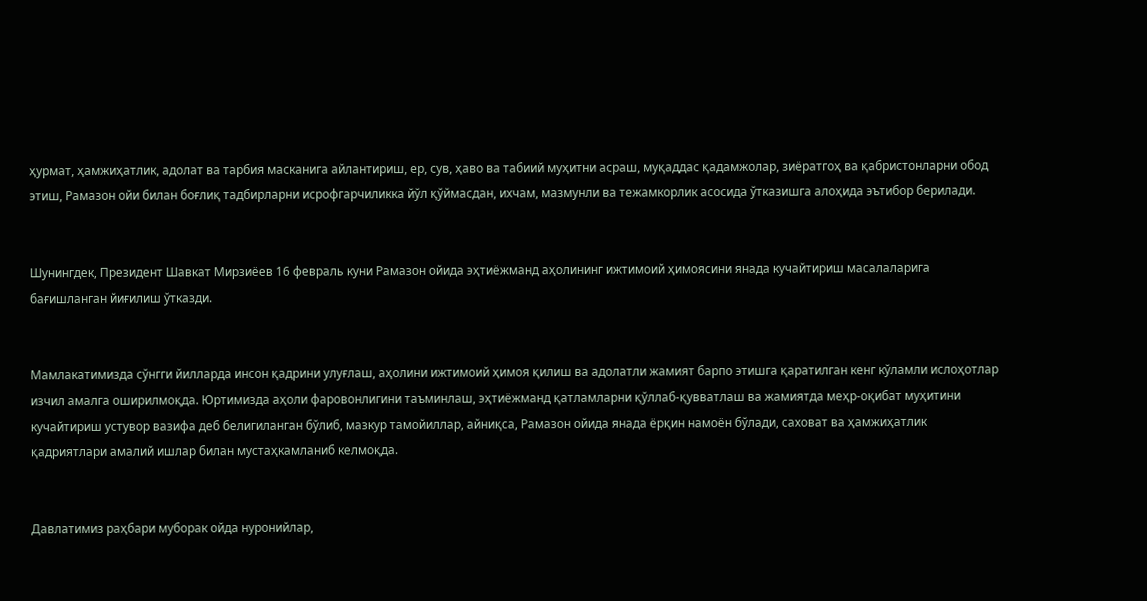ҳурмат, ҳамжиҳатлик, адолат ва тарбия масканига айлантириш, ер, сув, ҳаво ва табиий муҳитни асраш, муқаддас қадамжолар, зиёратгоҳ ва қабристонларни обод этиш, Рамазон ойи билан боғлиқ тадбирларни исрофгарчиликка йўл қўймасдан, ихчам, мазмунли ва тежамкорлик асосида ўтказишга алоҳида эътибор берилади.


Шунингдек, Президент Шавкат Мирзиёев 16 февраль куни Рамазон ойида эҳтиёжманд аҳолининг ижтимоий ҳимоясини янада кучайтириш масалаларига бағишланган йиғилиш ўтказди.


Мамлакатимизда сўнгги йилларда инсон қадрини улуғлаш, аҳолини ижтимоий ҳимоя қилиш ва адолатли жамият барпо этишга қаратилган кенг кўламли ислоҳотлар изчил амалга оширилмоқда. Юртимизда аҳоли фаровонлигини таъминлаш, эҳтиёжманд қатламларни қўллаб-қувватлаш ва жамиятда меҳр-оқибат муҳитини кучайтириш устувор вазифа деб белигиланган бўлиб, мазкур тамойиллар, айниқса, Рамазон ойида янада ёрқин намоён бўлади, саховат ва ҳамжиҳатлик қадриятлари амалий ишлар билан мустаҳкамланиб келмоқда.


Давлатимиз раҳбари муборак ойда нуронийлар,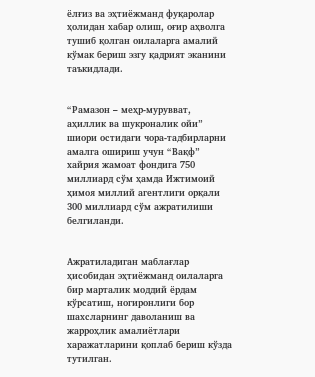ёлғиз ва эҳтиёжманд фуқаролар ҳолидан хабар олиш, оғир аҳволга тушиб қолган оилаларга амалий кўмак бериш эзгу қадрият эканини таъкидлади.


“Рамазон – меҳр-мурувват, аҳиллик ва шукроналик ойи” шиори остидаги чора-тадбирларни амалга ошириш учун “Вақф” хайрия жамоат фондига 750 миллиард сўм ҳамда Ижтимоий ҳимоя миллий агентлиги орқали 300 миллиард сўм ажратилиши белгиланди.


Ажратиладиган маблағлар ҳисобидан эҳтиёжманд оилаларга бир марталик моддий ёрдам кўрсатиш, ногиронлиги бор шахсларнинг даволаниш ва жарроҳлик амалиётлари харажатларини қоплаб бериш кўзда тутилган.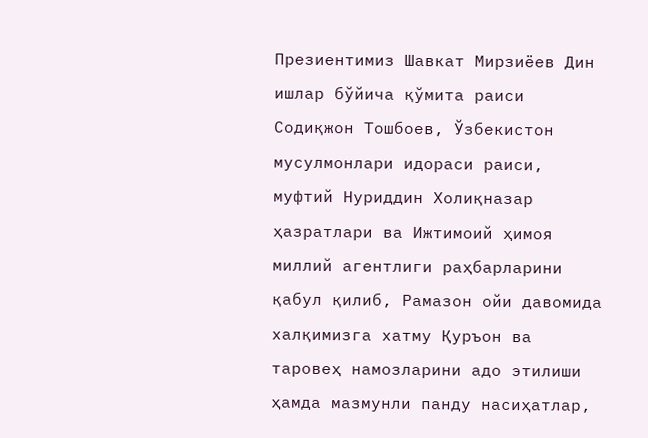Презиентимиз Шавкат Мирзиёев Дин ишлар бўйича қўмита раиси Содиқжон Тошбоев, Ўзбекистон мусулмонлари идораси раиси, муфтий Нуриддин Холиқназар ҳазратлари ва Ижтимоий ҳимоя миллий агентлиги раҳбарларини қабул қилиб, Рамазон ойи давомида халқимизга хатму Қуръон ва таровеҳ намозларини адо этилиши ҳамда мазмунли панду насиҳатлар,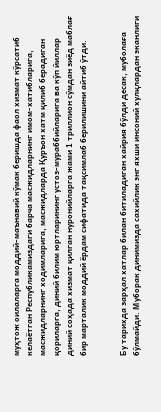муҳтож оилаларга моддий-маънавий кўмак беришда фаол хизмат кўрсатиб келаётган Республикамиздаги барча масжидларнинг имом-хатибларига, масжидларнинг ходимларига, масжидларда Қуръон хатм қилиб берадиган қориларга, диний билим юртларининг устоз-мураббийларига ва кўп йиллар диний соҳада хизмат қилган нуронийларга жами 1 триллион сўмдан зиёд маблағ бир марталик моддий ёрдам сифатида тақсимлаб берилишини айтиб ўтди.


Бу тарихда зарҳал хатлар билан битиладиган хайрия бўлди десак, муболаға бўлмайди. Муборак динимизда сахийлик энг яхши инсоний хулқлардан эканлиги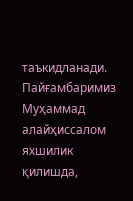таъкидланади. Пайғамбаримиз Муҳаммад алайҳиссалом яхшилик қилишда,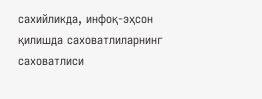сахийликда, инфоқ-эҳсон қилишда саховатлиларнинг саховатлиси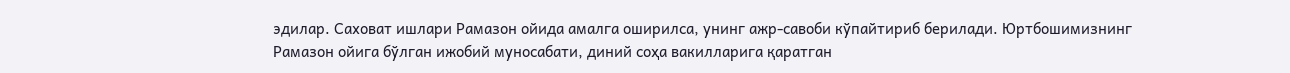эдилар. Саховат ишлари Рамазон ойида амалга оширилса, унинг ажр-савоби кўпайтириб берилади. Юртбошимизнинг Рамазон ойига бўлган ижобий муносабати, диний соҳа вакилларига қаратган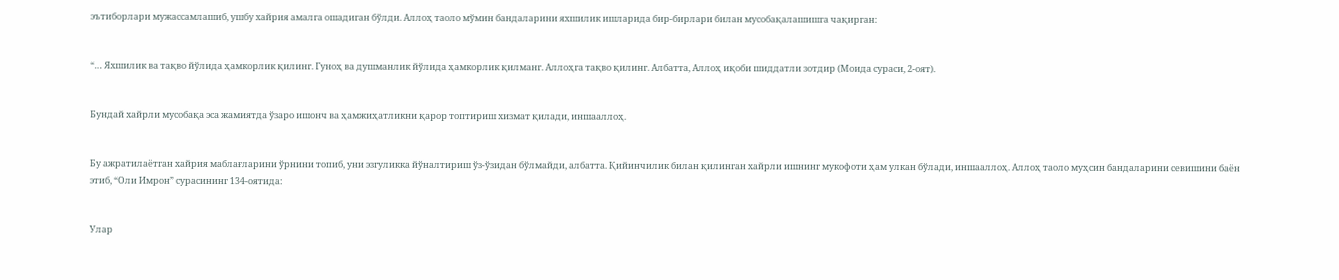эътиборлари мужассамлашиб, ушбу хайрия амалга ошадиган бўлди. Аллоҳ таоло мўмин бандаларини яхшилик ишларида бир-бирлари билан мусобақалашишга чақирган:


“… Яхшилик ва тақво йўлида ҳамкорлик қилинг. Гуноҳ ва душманлик йўлида ҳамкорлик қилманг. Аллоҳга тақво қилинг. Албатта, Аллоҳ иқоби шиддатли зотдир (Моида сураси, 2-оят).


Бундай хайрли мусобақа эса жамиятда ўзаро ишонч ва ҳамжиҳатликни қарор топтириш хизмат қилади, иншааллоҳ.


Бу ажратилаётган хайрия маблағларини ўрнини топиб, уни эзгуликка йўналтириш ўз-ўзидан бўлмайди, албатта. Қийинчилик билан қилинган хайрли ишнинг мукофоти ҳам улкан бўлади, иншааллоҳ. Аллоҳ таоло муҳсин бандаларини севишини баён этиб, “Оли Имрон” сурасининг 134-оятида:


Улар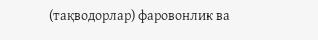(тақводорлар) фаровонлик ва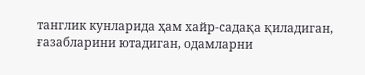танглик кунларида ҳам хайр-cадақа қиладиган, ғазабларини ютадиган, одамларни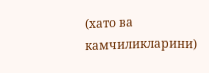(хато ва камчиликларини)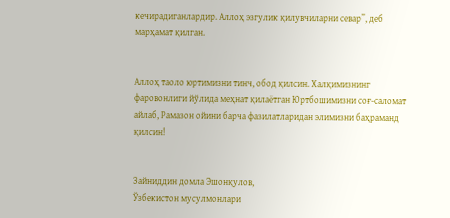кечирадиганлардир. Аллоҳ эзгулик қилувчиларни севар”, деб марҳамат қилган.


Аллоҳ таоло юртимизни тинч, обод қилсин. Халқимизнинг фаровонлиги йўлида меҳнат қилаётган Юртбошимизни соғ-саломат айлаб, Рамазон ойини барча фазилатларидан элимизни баҳраманд қилсин!


Зайниддин домла Эшонқулов,
Ўзбекистон мусулмонлари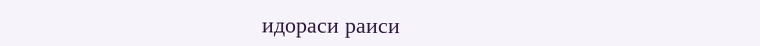идораси раиси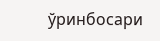ўринбосари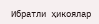Ибратли ҳикоялар